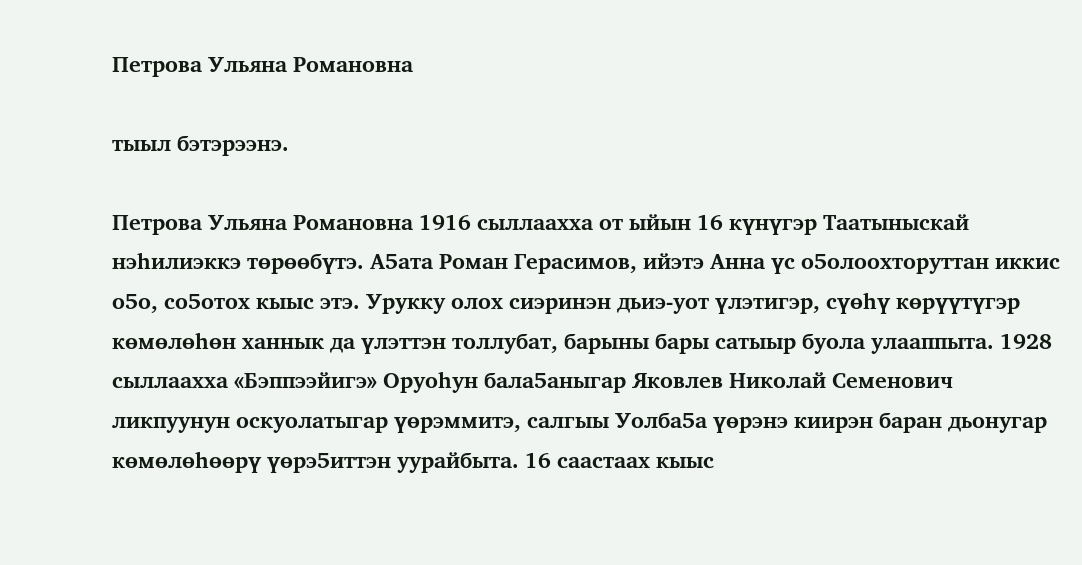Петрова Ульяна Романовна

тыыл бэтэрээнэ.

Петрова Ульяна Романовна 1916 сыллаахха от ыйын 16 күнүгэр Таатыныскай нэһилиэккэ төрөөбүтэ. А5ата Роман Герасимов, ийэтэ Анна үс о5олоохторуттан иккис о5о, со5отох кыыс этэ. Урукку олох сиэринэн дьиэ-уот үлэтигэр, сүөһү көрүүтүгэр көмөлөһөн ханнык да үлэттэн толлубат, барыны бары сатыыр буола улааппыта. 1928 сыллаахха «Бэппээйигэ» Оруоһун бала5аныгар Яковлев Николай Семенович ликпуунун оскуолатыгар үөрэммитэ, салгыы Уолба5а үөрэнэ киирэн баран дьонугар көмөлөһөөрү үөрэ5иттэн уурайбыта. 16 саастаах кыыс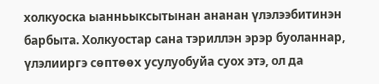холкуоска ыанньыксытынан ананан үлэлээбитинэн барбыта. Холкуостар сана тэриллэн эрэр буоланнар, үлэлииргэ сөптөөх усулуобуйа суох этэ, ол да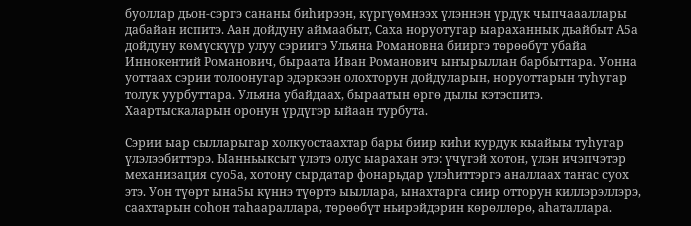буоллар дьон-сэргэ сананы биһирээн, күргүөмнээх үлэннэн үрдүк чыпчаааллары дабайан испитэ. Аан дойдуну аймаабыт, Саха норуотугар ыараханнык дьайбыт А5а дойдуну көмүскүүр улуу сэриигэ Ульяна Романовна бииргэ төрөөбүт убайа Иннокентий Романович, быраата Иван Романович ыҥырыллан барбыттара. Уонна уоттаах сэрии толоонугар эдэркээн олохторун дойдуларын, норуоттарын туһугар толук уурбуттара. Ульяна убайдаах, быраатын өргө дылы кэтэспитэ. Хаартыскаларын оронун үрдүгэр ыйаан турбута.

Сэрии ыар сылларыгар холкуостаахтар бары биир киһи курдук кыайыы туһугар үлэлээбиттэрэ. Ыанньыксыт үлэтэ олус ыарахан этэ: үчүгэй хотон, үлэн ичэпчэтэр механизация суо5а, хотону сырдатар фонарьдар үлэһиттэргэ аналлаах таҥас суох этэ. Уон түөрт ына5ы күннэ түөртэ ыыллара, ынахтарга сиир отторун киллэрэллэрэ, саахтарын соһон таһаараллара, төрөөбүт ньирэйдэрин көрөллөрө, аһаталлара.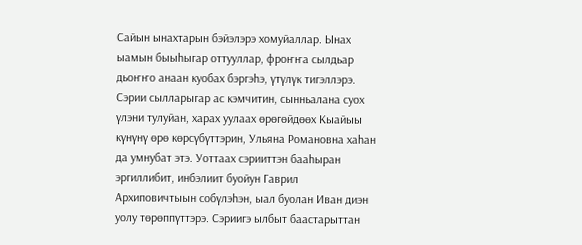Сайын ынахтарын бэйэлэрэ хомуйаллар. Ынах ыамын быыһыгар оттууллар, фроҥҥа сылдьар дьоҥҥо анаан куобах бэргэһэ, үтүлүк тигэллэрэ. Сэрии сылларыгар ас кэмчитин, сынньалана суох үлэни тулуйан, харах уулаах өрөгөйдөөх Кыайыы күнүнү өрө көрсүбүттэрин, Ульяна Романовна хаһан да умнубат этэ. Уоттаах сэрииттэн бааһыран эргиллибит, инбэлиит буойун Гаврил Архиповичтыын собүлэһэн, ыал буолан Иван диэн уолу төрөппүттэрэ. Сэриигэ ылбыт баастарыттан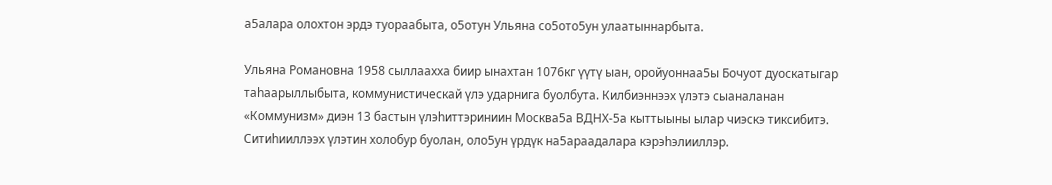а5алара олохтон эрдэ туораабыта, о5отун Ульяна со5ото5ун улаатыннарбыта.

Ульяна Романовна 1958 сыллаахха биир ынахтан 1076кг үүтү ыан, оройуоннаа5ы Бочуот дуоскатыгар таһаарыллыбыта, коммунистическай үлэ ударнига буолбута. Килбиэннээх үлэтэ сыаналанан «Коммунизм» диэн 13 бастын үлэһиттэриниин Москва5а ВДНХ-5а кыттыыны ылар чиэскэ тиксибитэ. Ситиһииллээх үлэтин холобур буолан, оло5ун үрдүк на5араадалара кэрэһэлииллэр.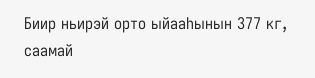Биир ньирэй орто ыйааһынын 377 кг, саамай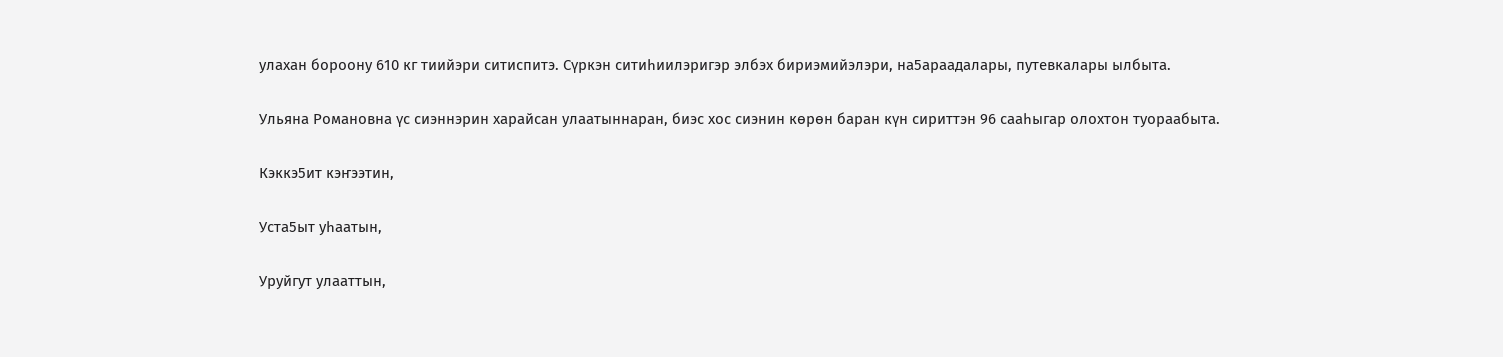улахан бороону 610 кг тиийэри ситиспитэ. Сүркэн ситиһиилэригэр элбэх бириэмийэлэри, на5араадалары, путевкалары ылбыта.

Ульяна Романовна үс сиэннэрин харайсан улаатыннаран, биэс хос сиэнин көрөн баран күн сириттэн 96 сааһыгар олохтон туораабыта.

Кэккэ5ит кэҥээтин,

Уста5ыт уһаатын,

Уруйгут улааттын,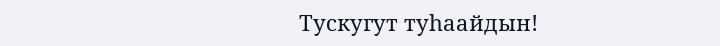Тускугут туһаайдын!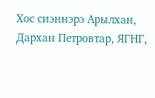Хос сиэннэрэ Арылхан, Дархан Петровтар, ЯГНГ,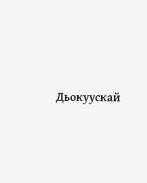Дьокуускай